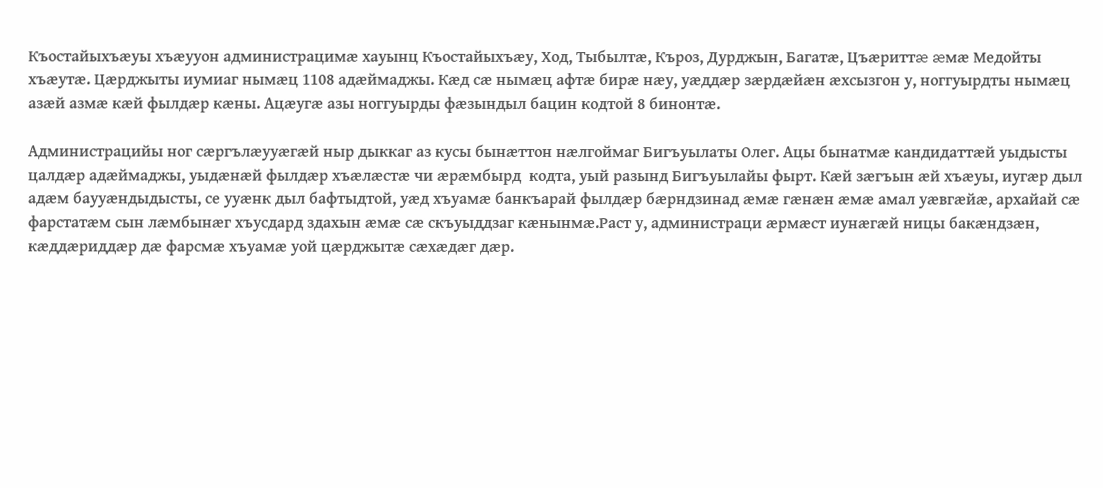Къостайыхъæуы хъæууон администрацимæ хауынц Къостайыхъæу, Ход, Тыбылтæ, Къроз, Дурджын, Багатæ, Цъæриттæ æмæ Медойты хъæутæ. Цæрджыты иумиаг нымæц 1108 адæймаджы. Кæд сæ нымæц афтæ бирæ нæу, уæддæр зæрдæйæн æхсызгон у, ноггуырдты нымæц азæй азмæ кæй фылдæр кæны. Ацæугæ азы ноггуырды фæзындыл бацин кодтой 8 бинонтæ.

Администрацийы ног сæргълæууæгæй ныр дыккаг аз кусы бынæттон нæлгоймаг Бигъуылаты Олег. Ацы бынатмæ кандидаттæй уыдысты цалдæр адæймаджы, уыдæнæй фылдæр хъæлæстæ чи æрæмбырд  кодта, уый разынд Бигъуылайы фырт. Кæй зæгъын æй хъæуы, иугæр дыл адæм баууæндыдысты, се ууæнк дыл бафтыдтой, уæд хъуамæ банкъарай фылдæр бæрндзинад æмæ гæнæн æмæ амал уæвгæйæ, архайай сæ фарстатæм сын лæмбынæг хъусдард здахын æмæ сæ скъуыддзаг кæнынмæ.Раст у, администраци æрмæст иунæгæй ницы бакæндзæн, кæддæриддæр дæ фарсмæ хъуамæ уой цæрджытæ сæхæдæг дæр.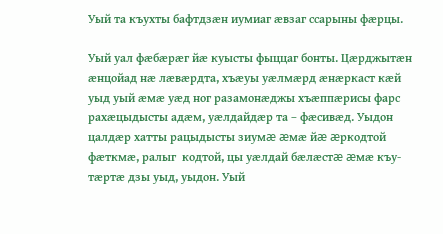Уый та къухты бафтдзæн иумиаг æвзаг ссарыны фæрцы.

Уый уал фæбæрæг йæ куысты фыццаг бонты. Цæрджытæн æнцойад нæ лæвæрдта, хъæуы уæлмæрд æнæркаст кæй уыд уый æмæ уæд ног разамонæджы хъæппæрисы фарс рахæцыдысты адæм, уæлдайдæр та – фæсивæд. Уыдон цалдæр хатты рацыдысты зиумæ æмæ йæ æркодтой фæткмæ, ралыг  кодтой, цы уæлдай бæлæстæ æмæ къу-тæртæ дзы уыд, уыдон. Уый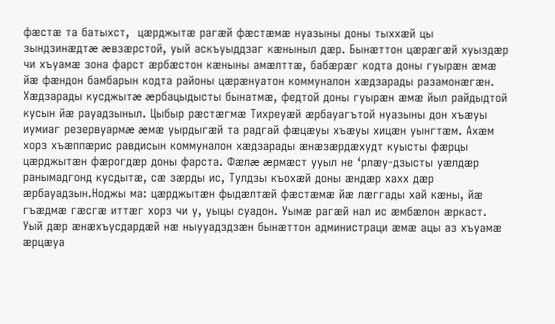фæстæ та батыхст,  цæрджытæ рагæй фæстæмæ нуазыны доны тыххæй цы зындзинæдтæ æвзæрстой, уый аскъуыддзаг кæныныл дæр. Бынæттон цæрæгæй хуыздæр чи хъуамæ зона фарст æрбæстон кæныны амæлттæ, бабæрæг кодта доны гуырæн æмæ йæ фæндон бамбарын кодта районы цæрæнуатон коммуналон хæдзарады разамонæгæн. Хæдзарады кусджытæ æрбацыдысты бынатмæ, федтой доны гуырæн æмæ йыл райдыдтой кусын йæ рауадзыныл. Цыбыр рæстæгмæ Тихреуæй æрбауагътой нуазыны дон хъæуы иумиаг резервуармæ æмæ уырдыгæй та радгай фæцæуы хъæуы хицæн уынгтæм. Ахæм хорз хъæппæрис равдисын коммуналон хæдзарады æнæзæрдæхудт куысты фæрцы цæрджытæн фæрогдæр доны фарста. Фæлæ æрмæст ууыл не ‘рлæу-дзысты уæлдæр ранымадгонд кусдытæ, сæ зæрды ис, Тулдзы къохæй доны æндæр хахх дæр æрбауадзын.Ноджы ма: цæрджытæн фыдæлтæй фæстæмæ йæ лæггады хай кæны, йæ гъæдмæ гæсгæ иттæг хорз чи у, уыцы суадон. Уымæ рагæй нал ис æмбæлон æркаст. Уый дæр æнæхъусдардæй нæ ныууадздзæн бынæттон администраци æмæ ацы аз хъуамæ æрцæуа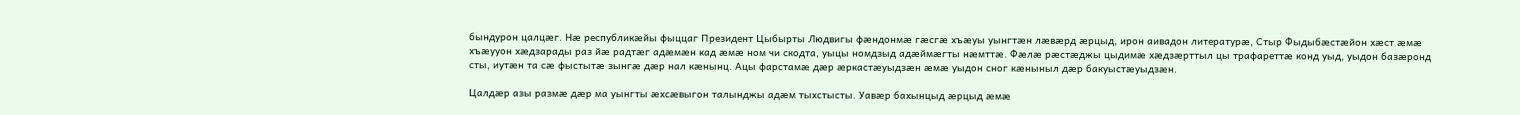бындурон цалцæг. Нæ республикæйы фыццаг Президент Цыбырты Людвигы фæндонмæ гæсгæ хъæуы уынгтæн лæвæрд æрцыд, ирон аивадон литературæ, Стыр Фыдыбæстæйон хæст æмæ хъæууон хæдзарады раз йæ радтæг адæмæн кад æмæ ном чи скодта, уыцы номдзыд адæймæгты нæмттæ. Фæлæ рæстæджы цыдимæ хæдзæрттыл цы трафареттæ конд уыд, уыдон базæронд сты, иутæн та сæ фыстытæ зынгæ дæр нал кæнынц. Ацы фарстамæ дæр æркастæуыдзæн æмæ уыдон сног кæныныл дæр бакуыстæуыдзæн.

Цалдæр азы размæ дæр ма уынгты æхсæвыгон талынджы адæм тыхстысты. Уавæр бахынцыд æрцыд æмæ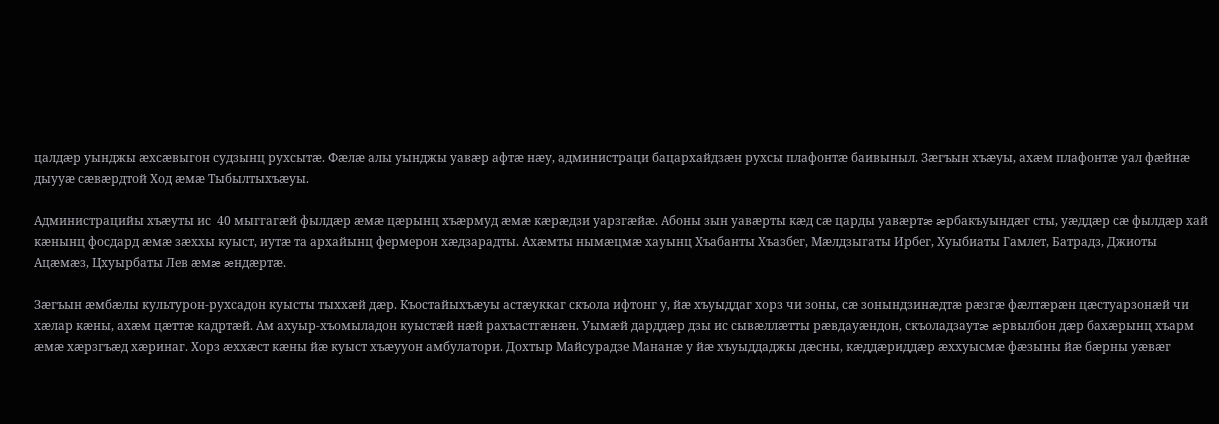цалдæр уынджы æхсæвыгон судзынц рухсытæ. Фæлæ алы уынджы уавæр афтæ нæу, администраци бацархайдзæн рухсы плафонтæ баивыныл. Зæгъын хъæуы, ахæм плафонтæ уал фæйнæ дыууæ сæвæрдтой Ход æмæ Тыбылтыхъæуы.

Администрацийы хъæуты ис  40 мыггагæй фылдæр æмæ цæрынц хъæрмуд æмæ кæрæдзи уарзгæйæ. Абоны зын уавæрты кæд сæ царды уавæртæ æрбакъуындæг сты, уæддæр сæ фылдæр хай кæнынц фосдард æмæ зæххы куыст, иутæ та архайынц фермерон хæдзарадты. Ахæмты нымæцмæ хауынц Хъабанты Хъазбег, Мæлдзыгаты Ирбег, Хуыбиаты Гамлет, Батрадз, Джиоты Ацæмæз, Цхуырбаты Лев æмæ æндæртæ.

Зæгъын æмбæлы культурон-рухсадон куысты тыххæй дæр. Къостайыхъæуы астæуккаг скъола ифтонг у, йæ хъуыддаг хорз чи зоны, сæ зонындзинæдтæ рæзгæ фæлтæрæн цæстуарзонæй чи хæлар кæны, ахæм цæттæ кадртæй. Ам ахуыр-хъомыладон куыстæй нæй рахъастгæнæн. Уымæй дарддæр дзы ис сывæллæтты рæвдауæндон, скъоладзаутæ æрвылбон дæр бахæрынц хъарм æмæ хæрзгъæд хæринаг. Хорз æххæст кæны йæ куыст хъæууон амбулатори. Дохтыр Майсурадзе Мананæ у йæ хъуыддаджы дæсны, кæддæриддæр æххуысмæ фæзыны йæ бæрны уæвæг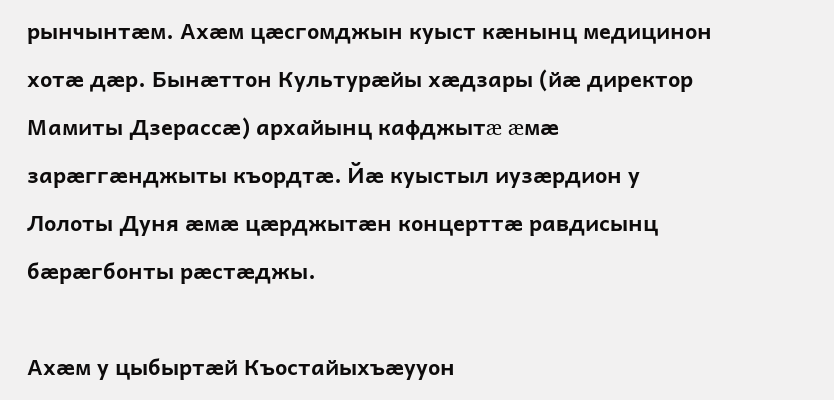рынчынтæм. Ахæм цæсгомджын куыст кæнынц медицинон хотæ дæр. Бынæттон Культурæйы хæдзары (йæ директор Мамиты Дзерассæ) архайынц кафджытæ æмæ зарæггæнджыты къордтæ. Йæ куыстыл иузæрдион у Лолоты Дуня æмæ цæрджытæн концерттæ равдисынц бæрæгбонты рæстæджы.

Ахæм у цыбыртæй Къостайыхъæууон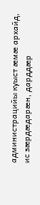администрацийы куыст æмæ архайд, ис зæрдæдарæн, дарддæр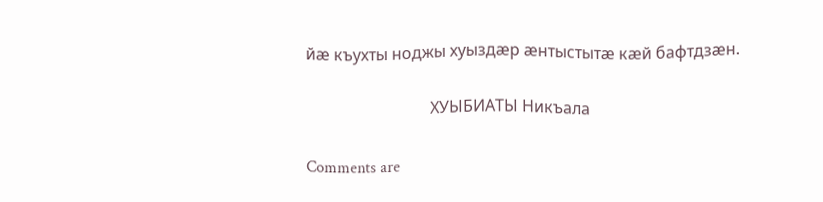йæ къухты ноджы хуыздæр æнтыстытæ кæй бафтдзæн.

                               ХУЫБИАТЫ Никъала

Comments are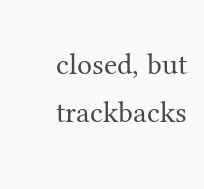closed, but trackbacks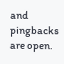and pingbacks are open.